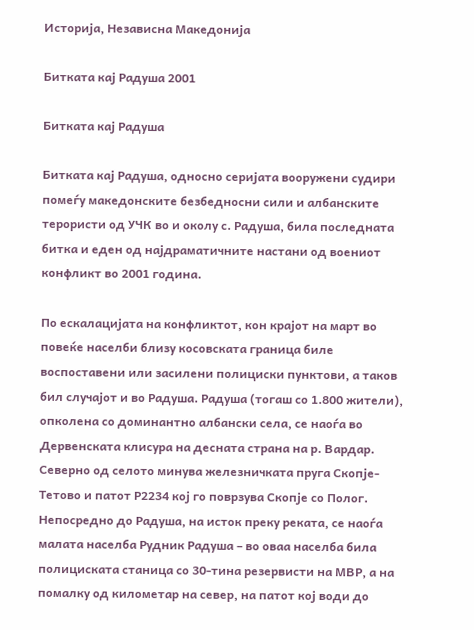Историја, Независна Македонија

Битката кај Радуша 2001

Битката кај Радуша

Битката кај Радуша, односно серијата вооружени судири помеѓу македонските безбедносни сили и албанските терористи од УЧК во и околу с. Радуша, била последната битка и еден од најдраматичните настани од воениот конфликт во 2001 година.

По ескалацијата на конфликтот, кон крајот на март во повеќе населби близу косовската граница биле воспоставени или засилени полициски пунктови, а таков бил случајот и во Радуша. Радуша (тогаш со 1.800 жители), oпколена со доминантно албански села, се наоѓа во Дервенската клисура на десната страна на р. Вардар. Северно од селото минува железничката пруга Скопје-Тетово и патот Р2234 кој го поврзува Скопје со Полог. Непосредно до Радуша, на исток преку реката, се наоѓа малата населба Рудник Радуша – во оваа населба била полициската станица со 30-тина резервисти на МВР, а на помалку од километар на север, на патот кој води до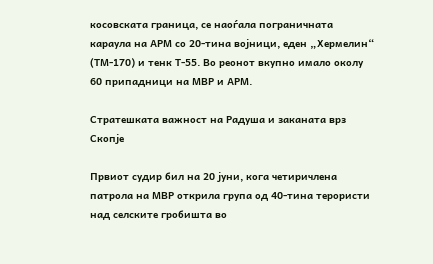косовската граница, се наоѓала пограничната караула на АРМ со 20-тина војници, еден „Хермелин“ (ТМ-170) и тенк Т-55. Во реонот вкупно имало околу 60 припадници на МВР и АРМ.

Стратешката важност на Радуша и заканата врз Скопје

Првиот судир бил на 20 јуни, кога четиричлена патрола на МВР открила група од 40-тина терористи над селските гробишта во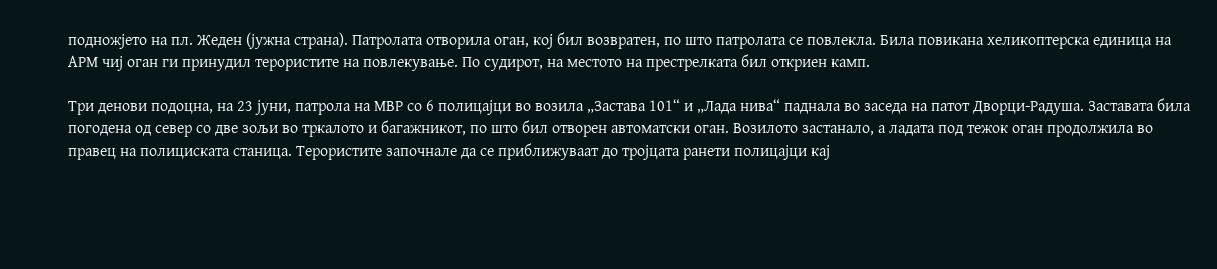подножјето на пл. Жеден (јужна страна). Патролата отворила оган, кој бил возвратен, по што патролата се повлекла. Била повикана хеликоптерска единица на АРМ чиј оган ги принудил терористите на повлекување. По судирот, на местото на престрелката бил откриен камп.

Три денови подоцна, на 23 јуни, патрола на МВР со 6 полицајци во возила „Застава 101“ и „Лада нива“ паднала во заседа на патот Дворци-Радуша. Заставата била погодена од север со две зољи во тркалото и багажникот, по што бил отворен автоматски оган. Возилото застанало, а ладата под тежок оган продолжила во правец на полициската станица. Терористите започнале да се приближуваат до тројцата ранети полицајци кај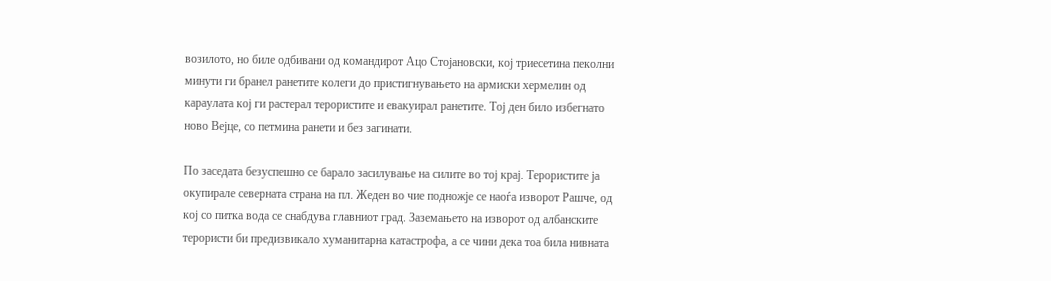возилото, но биле одбивани од командирот Ацо Стојановски, кој триесетина пеколни минути ги бранел ранетите колеги до пристигнувањето на армиски хермелин од караулата кој ги растерал терористите и евакуирал ранетите. Тој ден било избегнато ново Вејце, со петмина ранети и без загинати.

По заседата безуспешно се барало засилување на силите во тој крај. Терористите ја окупирале северната страна на пл. Жеден во чие подножје се наоѓа изворот Рашче, од кој со питка вода се снабдува главниот град. Заземањето на изворот од албанските терористи би предизвикало хуманитарна катастрофа, а се чини дека тоа била нивната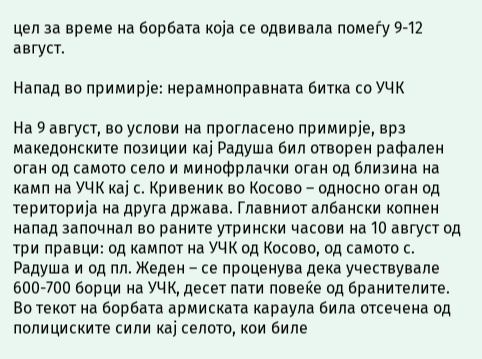цел за време на борбата која се одвивала помеѓу 9-12 август.

Напад во примирје: нерамноправната битка со УЧК

На 9 август, во услови на прогласено примирје, врз македонските позиции кај Радуша бил отворен рафален оган од самото село и минофрлачки оган од близина на камп на УЧК кај с. Кривеник во Косово – односно оган од територија на друга држава. Главниот албански копнен напад започнал во раните утрински часови на 10 август од три правци: од кампот на УЧК од Косово, од самото с. Радуша и од пл. Жеден – се проценува дека учествувале 600-700 борци на УЧК, десет пати повеќе од бранителите. Во текот на борбата армиската караула била отсечена од полициските сили кај селото, кои биле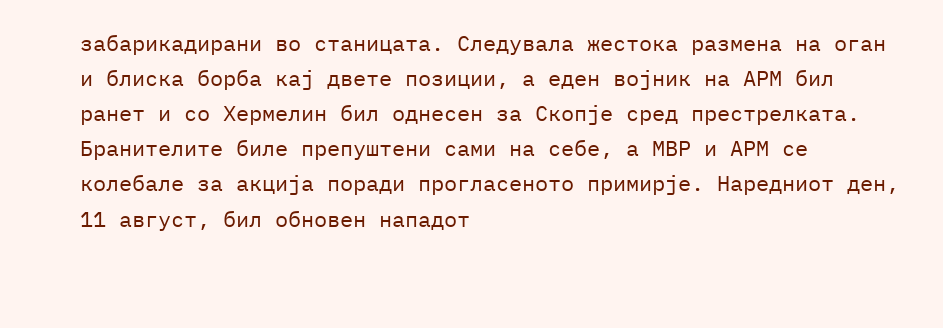забарикадирани во станицата. Следувала жестока размена на оган и блиска борба кај двете позиции, а еден војник на АРМ бил ранет и со Хермелин бил однесен за Скопје сред престрелката. Бранителите биле препуштени сами на себе, а МВР и АРМ се колебале за акција поради прогласеното примирје. Наредниот ден, 11 август, бил обновен нападот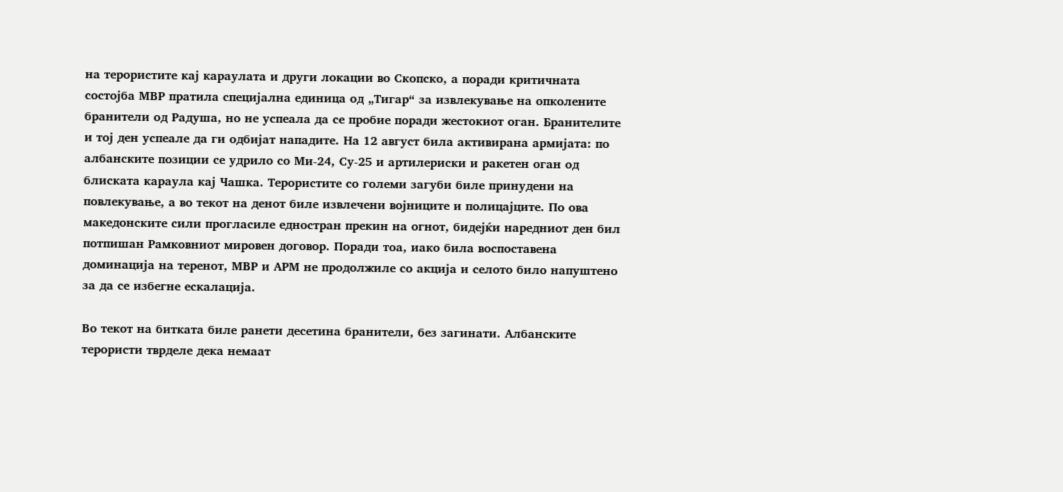на терористите кај караулата и други локации во Скопско, а поради критичната состојба МВР пратила специјална единица од „Тигар“ за извлекување на опколените бранители од Радуша, но не успеала да се пробие поради жестокиот оган. Бранителите и тој ден успеале да ги одбијат нападите. На 12 август била активирана армијата: по албанските позиции се удрило со Ми-24, Су-25 и артилериски и ракетен оган од блиската караула кај Чашка. Терористите со големи загуби биле принудени на повлекување, а во текот на денот биле извлечени војниците и полицајците. По ова македонските сили прогласиле едностран прекин на огнот, бидејќи наредниот ден бил потпишан Рамковниот мировен договор. Поради тоа, иако била воспоставена доминација на теренот, МВР и АРМ не продолжиле со акција и селото било напуштено за да се избегне ескалација.

Во текот на битката биле ранети десетина бранители, без загинати. Албанските терористи тврделе дека немаат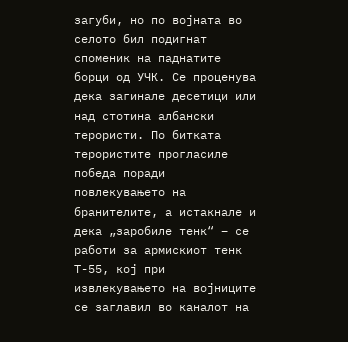загуби, но по војната во селото бил подигнат споменик на паднатите борци од УЧК. Се проценува дека загинале десетици или над стотина албански терористи. По битката терористите прогласиле победа поради повлекувањето на бранителите, а истакнале и дека „заробиле тенк“ – се работи за армискиот тенк Т-55, кој при извлекувањето на војниците се заглавил во каналот на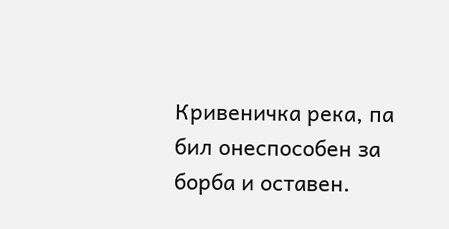Кривеничка река, па бил онеспособен за борба и оставен.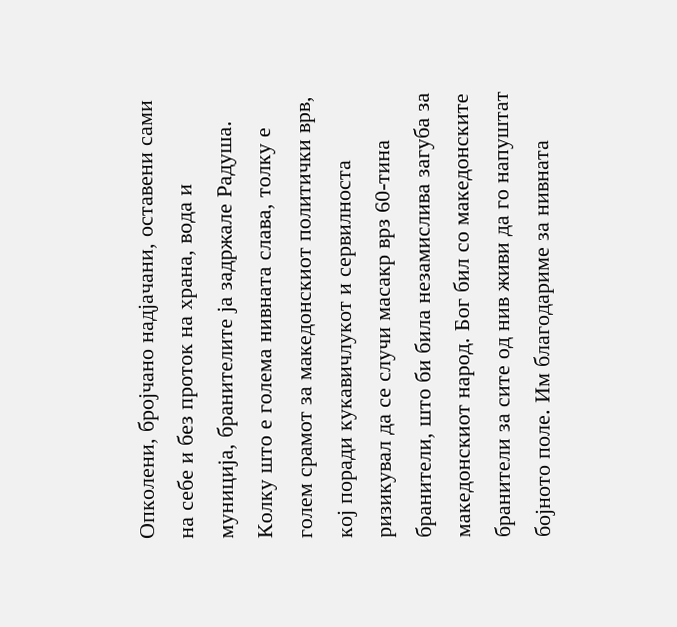Опколени, бројчано надјачани, оставени сами на себе и без проток на храна, вода и муниција, бранителите ја задржале Радуша. Колку што е голема нивната слава, толку е голем срамот за македонскиот политички врв, кој поради кукавичлукот и сервилноста ризикувал да се случи масакр врз 60-тина бранители, што би била незамислива загуба за македонскиот народ. Бог бил со македонските бранители за сите од нив живи да го напуштат бојното поле. Им благодариме за нивната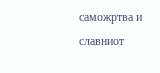саможртва и славниот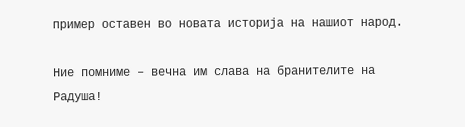пример оставен во новата историја на нашиот народ.

Ние помниме – вечна им слава на бранителите на Радуша!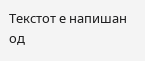Текстот е напишан од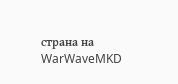страна на WarWaveMKD